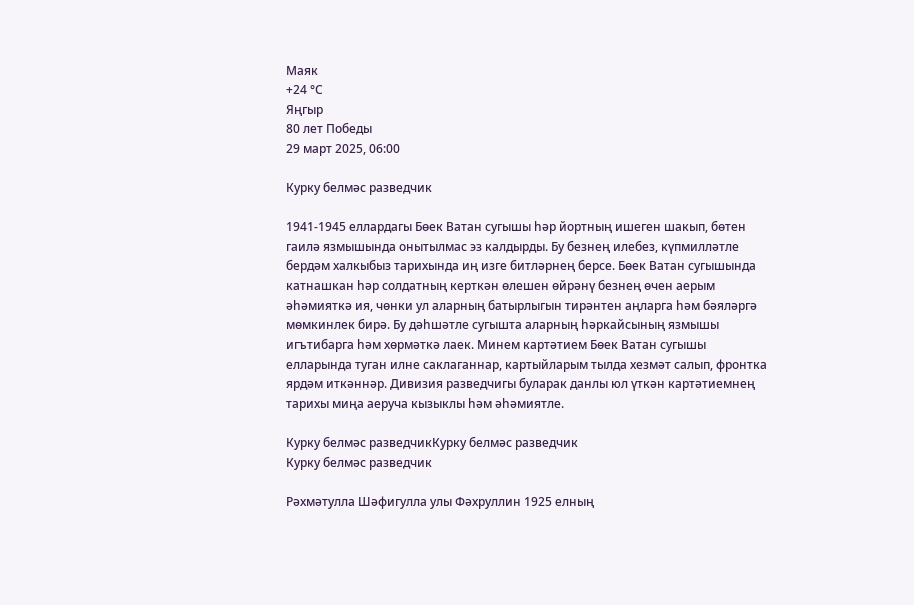Маяк
+24 °С
Яңгыр
80 лет Победы
29 март 2025, 06:00

Курку белмәс разведчик

1941-1945 еллардагы Бөек Ватан сугышы һәр йортның ишеген шакып, бөтен гаилә язмышында онытылмас эз калдырды. Бу безнең илебез, күпмилләтле бердәм халкыбыз тарихында иң изге битләрнең берсе. Бөек Ватан сугышында катнашкан һәр солдатның керткән өлешен өйрәнү безнең өчен аерым әһәмияткә ия, чөнки ул аларның батырлыгын тирәнтен аңларга һәм бәяләргә мөмкинлек бирә. Бу дәһшәтле сугышта аларның һәркайсының язмышы игътибарга һәм хөрмәткә лаек. Минем картәтием Бөек Ватан сугышы елларында туган илне саклаганнар, картыйларым тылда хезмәт салып, фронтка ярдәм иткәннәр. Дивизия разведчигы буларак данлы юл үткән картәтиемнең тарихы миңа аеруча кызыклы һәм әһәмиятле.

Курку белмәс разведчикКурку белмәс разведчик
Курку белмәс разведчик

Рәхмәтулла Шәфигулла улы Фәхруллин 1925 елның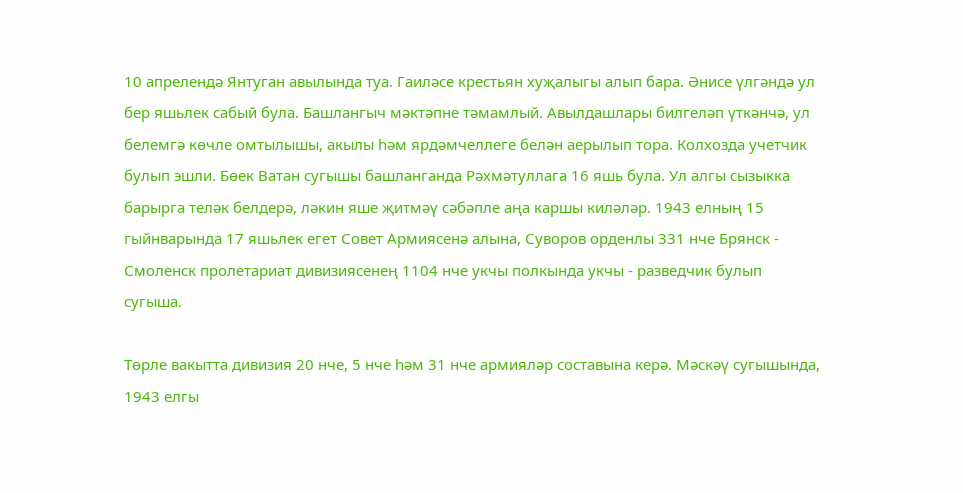10 апрелендә Янтуган авылында туа. Гаиләсе крестьян хуҗалыгы алып бара. Әнисе үлгәндә ул бер яшьлек сабый була. Башлангыч мәктәпне тәмамлый. Авылдашлары билгеләп үткәнчә, ул белемгә көчле омтылышы, акылы һәм ярдәмчеллеге белән аерылып тора. Колхозда учетчик булып эшли. Бөек Ватан сугышы башланганда Рәхмәтуллага 16 яшь була. Ул алгы сызыкка барырга теләк белдерә, ләкин яше җитмәү сәбәпле аңа каршы киләләр. 1943 елның 15 гыйнварында 17 яшьлек егет Совет Армиясенә алына, Суворов орденлы 331 нче Брянск - Смоленск пролетариат дивизиясенең 1104 нче укчы полкында укчы - разведчик булып сугыша.

Төрле вакытта дивизия 20 нче, 5 нче һәм 31 нче армияләр составына керә. Мәскәү сугышында, 1943 елгы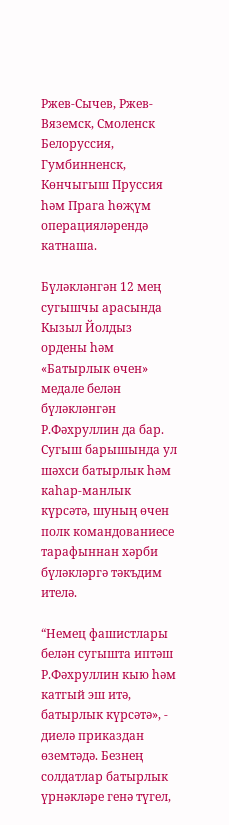Ржев-Сычев, Ржев-Вяземск, Смоленск Белоруссия, Гумбинненск, Көнчыгыш Пруссия һәм Прага һөҗүм операцияләрендә катнаша.

Бүләкләнгән 12 мең сугышчы арасында Кызыл Йолдыз ордены һәм «Батырлык өчен» медале белән бүләкләнгән Р.Фәхруллин да бар. Сугыш барышында ул шәхси батырлык һәм каһар-манлык күрсәтә, шуның өчен полк командованиесе тарафыннан хәрби бүләкләргә тәкъдим ителә.

“Немец фашистлары белән сугышта иптәш Р.Фәхруллин кыю һәм катгый эш итә, батырлык күрсәтә», - диелә приказдан өземтәдә. Безнең солдатлар батырлык үрнәкләре генә түгел,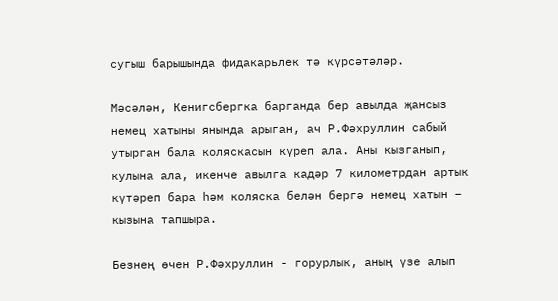сугыш барышында фидакарьлек тә күрсәтәләр.

Мәсәлән, Кенигсбергка барганда бер авылда җансыз немец хатыны янында арыган, ач Р.Фәхруллин сабый утырган бала коляскасын күреп ала. Аны кызганып, кулына ала, икенче авылга кадәр 7 километрдан артык күтәреп бара һәм коляска белән бергә немец хатын – кызына тапшыра.

Безнең өчен Р.Фәхруллин - горурлык, аның үзе алып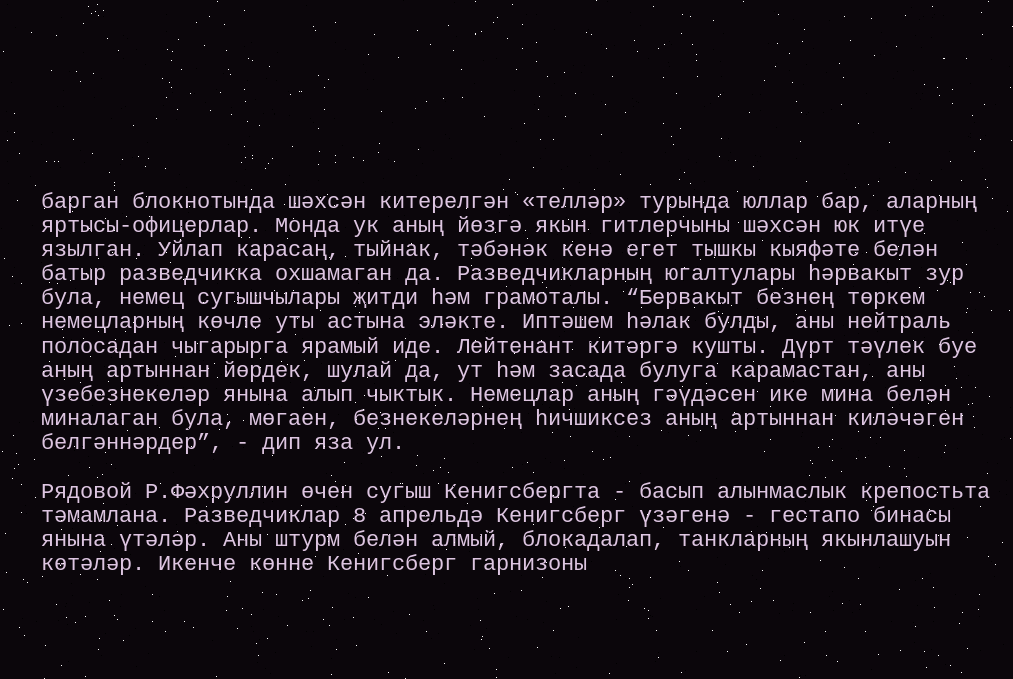барган блокнотында шәхсән китерелгән «телләр» турында юллар бар, аларның яртысы-офицерлар. Монда ук аның йөзгә якын гитлерчыны шәхсән юк итүе язылган. Уйлап карасаң, тыйнак, тәбәнәк кенә егет тышкы кыяфәте белән батыр разведчикка охшамаган да. Разведчикларның югалтулары һәрвакыт зур була, немец сугышчылары җитди һәм грамоталы. “Бервакыт безнең төркем немецларның көчле уты астына эләкте. Иптәшем һәлак булды, аны нейтраль полосадан чыгарырга ярамый иде. Лейтенант китәргә кушты. Дүрт тәүлек буе аның артыннан йөрдек, шулай да, ут һәм засада булуга карамастан, аны үзебезнекеләр янына алып чыктык. Немецлар аның гәүдәсен ике мина белән миналаган була, мөгаен, безнекеләрнең һичшиксез аның артыннан киләчәген белгәннәрдер”, - дип яза ул.

Рядовой Р.Фәхруллин өчен сугыш Кенигсбергта - басып алынмаслык крепостьта тәмамлана. Разведчиклар 8 апрельдә Кенигсберг үзәгенә - гестапо бинасы янына үтәләр. Аны штурм белән алмый, блокадалап, танкларның якынлашуын көтәләр. Икенче көнне Кенигсберг гарнизоны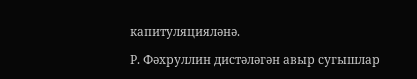капитуляцияләнә.

Р. Фәхруллин дистәләгән авыр сугышлар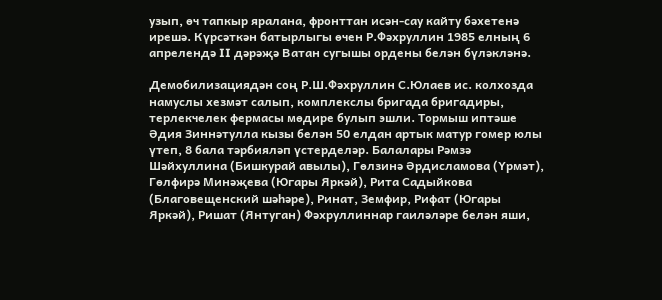узып, өч тапкыр яралана, фронттан исән-сау кайту бәхетенә ирешә. Күрсәткән батырлыгы өчен Р.Фәхруллин 1985 елның 6 апрелендә II дәрәҗә Ватан сугышы ордены белән бүләкләнә.

Демобилизациядән соң Р.Ш.Фәхруллин С.Юлаев ис. колхозда намуслы хезмәт салып, комплекслы бригада бригадиры, терлекчелек фермасы мөдире булып эшли. Тормыш иптәше Әдия Зиннәтулла кызы белән 50 елдан артык матур гомер юлы үтеп, 8 бала тәрбияләп үстерделәр. Балалары Рәмзә Шәйхуллина (Бишкурай авылы), Гөлзинә Әрдисламова (Үрмәт), Гөлфирә Минәҗева (Югары Яркәй), Рита Садыйкова (Благовещенский шәһәре), Ринат, Земфир, Рифат (Югары Яркәй), Ришат (Янтуган) Фәхруллиннар гаиләләре белән яши,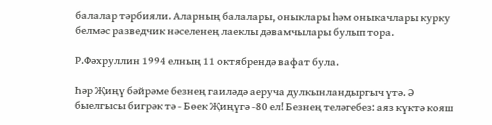балалар тәрбияли. Аларның балалары, оныклары һәм оныкачлары курку белмәс разведчик нәселенең лаеклы дәвамчылары булып тора.

Р.Фәхруллин 1994 елның 11 октябрендә вафат була.

Һәр Җиңү бәйрәме безнең гаиләдә аеруча дулкынландыргыч үтә. Ә быелгысы бигрәк тә - Бөек Җиңүгә -80 ел! Безнең теләгебез: аяз күктә кояш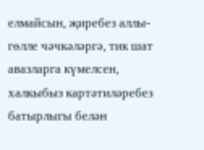елмайсын, җиребез аллы-гөлле чәчкәләргә, тик шат авазларга күмелсен, халкыбыз картәтиләребез батырлыгы белән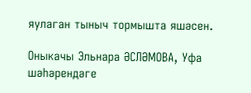яулаган тыныч тормышта яшәсен.

Оныкачы Эльнара ӘСЛӘМОВА, Уфа шәһәрендәге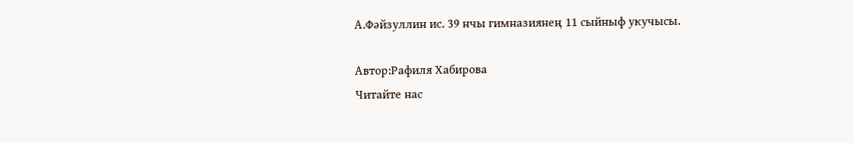А.Фәйзуллин ис. 39 нчы гимназиянең 11 сыйныф укучысы.

Автор:Рафиля Хабирова
Читайте нас